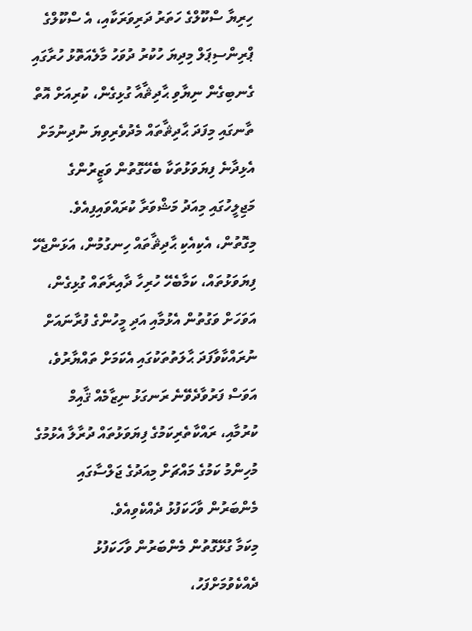ހިރިޔާ ސްކޫލްގެ ހަތަރު ދަރިވަރަކާއި، އެ ސްކޫލްގެ ޕްރިންސިޕަލް މިދިޔަ ހުކުރު ދުވަހު މާލެއަތޮޅު ހުރާގައި ގެނބިގެން ނިޔާވި ޙާދިޘާއާ ގުޅިގެން، ކުރިއަށް އޮތް ތާނގައި މިފަދަ ޙާދިޘާތައް މެދުވެރިވިޔަ ނުދިނުމަށް އެޅިދާނެ ފިޔަވަޅުތަކާ ބެހޭގޮތުން ވަޒީރުންގެ މަޖިލީހުގައި މިއަދު މަޝްވަރާ ކުރައްވައިފިއެވެ. މިގޮތުން، އެކިއެކި ޙާދިޘާތައް ހިނގުމުން، އަޅަންޖެހޭ ފިޔަވަޅުތައް، ކަމާބެހޭ ހުރިހާ ދާއިރާތައް ގުޅިގެން، އަވަހަށް ވަގުތުން އެޅުމާއި އަދި މީހުންގެ ފުރާނައަށް ނުރައްކާވާފަދަ ޙާލަތުތަކުގައި އެކަމަށް ތައްޔާރުވެ، އަވަސް ފަރުވާދެވޭނެ ރަނގަޅު ނިޒާމެއް ޤާއިމް ކުރުމާއި، ރައްކާތެރިކަމުގެ ފިޔަވަޅުތައް ދުރާލާ އެޅުމުގެ މުހިންމު ކަމުގެ މައްޗަށް މިއަދުގެ ޖަލްސާގައި މެންބަރުން ވާހަކަފުޅު ދެއްކެވިއެވެ.
މިކަމާ ގުޅޭގޮތުން މެންބަރުން ވާހަކަފުޅު ދެއްކެވުމަށްފަހު،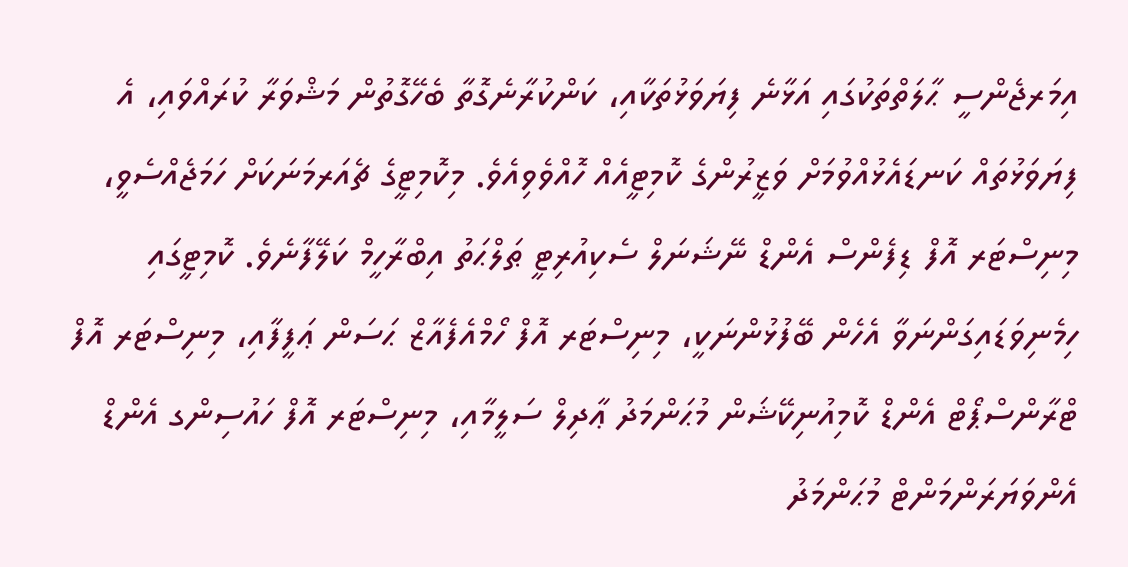އިމަރޖެންސީ ޙާލަތްތަކުގައި އަޅާނެ ފިޔަވަޅުތަކާއި، ކަންކުރާނެގޮތާ ބެހޭގޮތުން މަޝްވަރާ ކުރައްވައި، އެ ފިޔަވަޅުތައް ކަނޑައެޅުއްވުމަށް ވަޒީރުންގެ ކޮމިޓީއެއް ހޮއްވެވިއެވެ. މިކޮމިޓީގެ ޗެއަރމަނަކަށް ހަމަޖެއްސެވީ، މިނިސްޓަރ އޮފް ޑިފެންސް އެންޑް ނޭޝަނަލް ސެކިއުރިޓީ ޠަލްޙަތު އިބްރާހީމް ކަލޭފާނެވެ. ކޮމިޓީގައި ހިމެނިވަޑައިގަންނަވާ އެހެން ބޭފުޅުންނަކީ، މިނިސްޓަރ އޮފް ހޯމްއެފެއާޒް ޙަސަން ޢަފީފާއި، މިނިސްޓަރ އޮފް ޓްރާންސްޕޯޓް އެންޑް ކޮމިއުނިކޭޝަން މުޙަންމަދު ޢާދިލް ސަލީމާއި، މިނިސްޓަރ އޮފް ހައުސިންގ އެންޑް އެންވަޔަރަންމަންޓް މުޙަންމަދު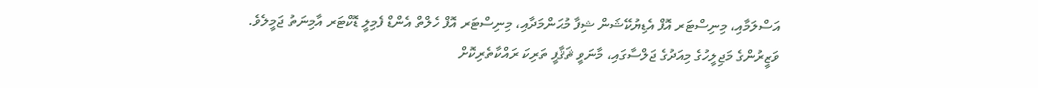އަސްލަމާއި، މިނިސްޓަރ އޮފް އެޑިޔުކޭޝަން ޝިފާ މުޙަންމަދާއި، މިނިސްޓަރ އޮފް ހެލްތް އެންޑް ފެމިލީ ޑޮކްޓަރ އާމިނަތު ޖަމީލެވެ.
ވަޒީރުންގެ މަޖިލީހުގެ މިއަދުގެ ޖަލްސާގައި، މާނަވީ ޘަޤާފީ ތަރިކަ ރައްކާތެރިކޮށް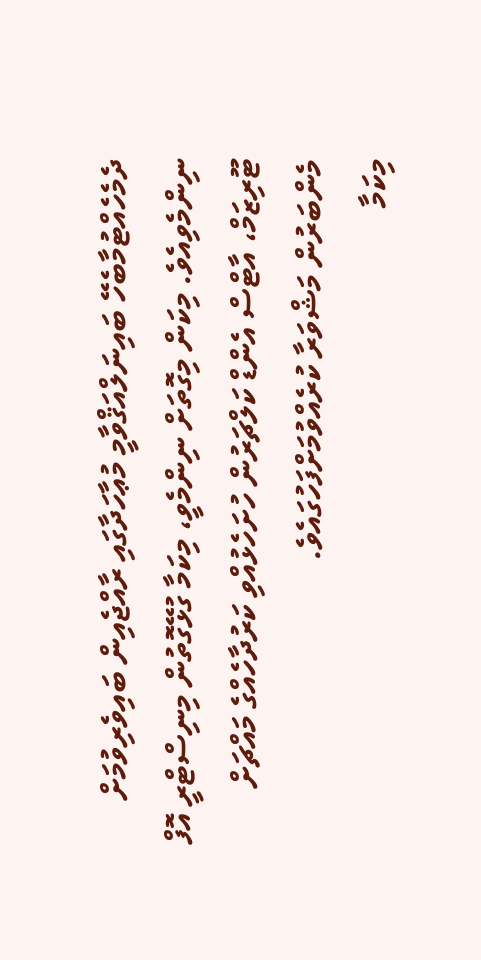ދެމެހެއްޓުމާބެހޭ ބައިނަލްއަޤްވާމީ މުޢާހަދާގައި ރާއްޖެއިން ބައިވެރިވުމަށް ނިންމެވިއެވެ. މިކަން މިގޮތަށް ނިންމެވީ، މިކަމާ ގުޅޭގޮތުން މިނިސްޓްރީ އޮފް ޓޫރިޒަމް، އާޓްސް އެންޑް ކަލްޗަރުން ހުށަހެޅުއްވި ކަރުދާހެއްގެ މައްޗަށް މެންބަރުން މަޝްވަރާ ކުރެއްވުމަށްފަހުގައެވެ.
މިކަމާ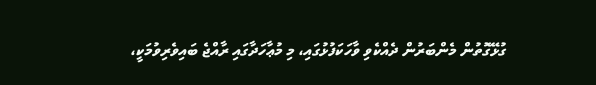ގުޅޭގޮތުން މެންބަރުން ދެއްކެވި ވާހަކަފުޅުގައި، މި މުޢާހަދާގައި ރާއްޖެ ބައިވެރިވުމަކީ،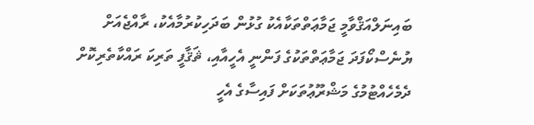ބައިނަލްއަޤްވާމީ ޖަމާޢަތްތަކާއެކު ގުޅުން ބަދަހިކުރުމާއެކު، ރާއްޖެއަށް ޔުނެސްކޯފަދަ ޖަމާޢަތްތަކުގެ ފަންނީ އެހީއާއި، ޘަޤާފީ ތަރިކަ ރައްކާތެރިކޮށް ދެމެހެއްޓުމުގެ މަޝްރޫޢުތަކަށް ފައިސާގެ އެހީ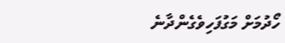ހޯދުމަށް މަގުފަހިވެގެންދާނެ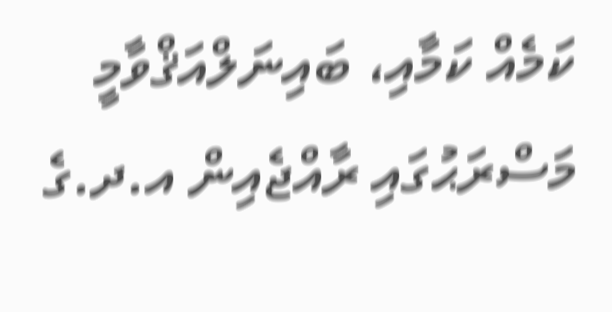ކަމެއް ކަމާއި، ބައިނަލްއަޤްވާމީ މަސްރަޙުގައި ރާއްޖެއިން އ.ދ.ގެ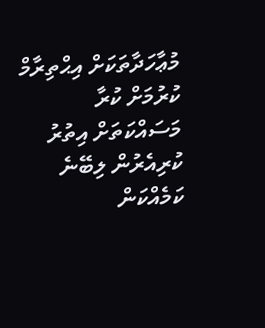މުޢާހަދާތަކަށް އިޙްތިރާމް ކުރުމަށް ކުރާ މަސައްކަތަށް އިތުރު ކުރިއެރުން ލިބޭނެ ކަމެއްކަން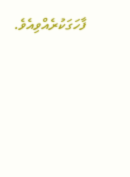ފާހަގަކުރެއްވިއެވެ.